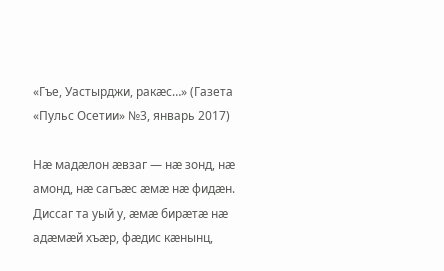«Гъе, Уастырджи, ракæс…» (Газета «Пульс Осетии» №3, январь 2017)

Нæ мадæлон æвзаг — нæ зонд, нæ амонд, нæ сагъæс æмæ нæ фидæн.
Диссаг та уый у, æмæ бирæтæ нæ адæмæй хъæр, фæдис кæнынц,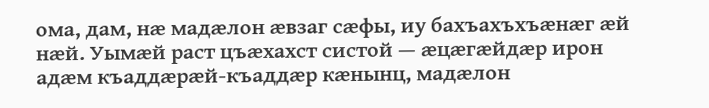ома, дам, нæ мадæлон æвзаг сæфы, иу бахъахъхъæнæг æй нæй. Уымæй раст цъæхахст систой — æцæгæйдæр ирон адæм къаддæрæй-къаддæр кæнынц, мадæлон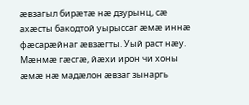æвзагыл бирæтæ нæ дзурынц, сæ ахæсты бакодтой уырыссаг æмæ иннæ фæсарæйнаг æвзæгты. Уый раст нæу. Мæнмæ гæсгæ, йæхи ирон чи хоны æмæ нæ мадæлон æвзаг зынаргь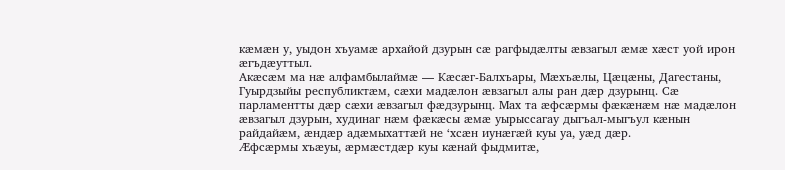кæмæн у, уыдон хъуамæ архайой дзурын сæ рагфыдæлты æвзагыл æмæ хæст уой ирон æгъдæуттыл.
Акæсæм ма нæ алфамбылаймæ — Кæсæг-Балхъары, Мæхъæлы, Цæцæны, Дагестаны, Гуырдзыйы республиктæм, сæхи мадæлон æвзагыл алы ран дæр дзурынц. Сæ парламентты дæр сæхи æвзагыл фæдзурынц. Мах та æфсæрмы фæкæнæм нæ мадæлон æвзагыл дзурын, худинаг нæм фæкæсы æмæ уырыссагау дыгъал-мыгъул кæнын райдайæм, æндæр адæмыхаттæй не ‘хсæн иунæгæй куы уа, уæд дæр.
Æфсæрмы хъæуы, æрмæстдæр куы кæнай фыдмитæ,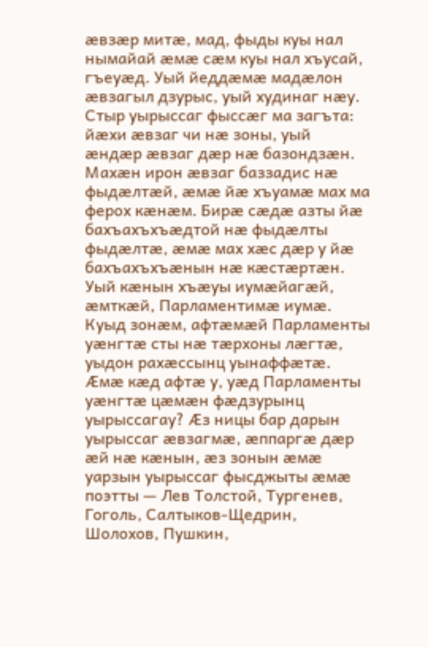æвзæр митæ, мад, фыды куы нал нымайай æмæ сæм куы нал хъусай, гъеуæд. Уый йеддæмæ мадæлон æвзагыл дзурыс, уый худинаг нæу. Стыр уырыссаг фыссæг ма загъта: йæхи æвзаг чи нæ зоны, уый æндæр æвзаг дæр нæ базондзæн.
Махæн ирон æвзаг баззадис нæ фыдæлтæй, æмæ йæ хъуамæ мах ма ферох кæнæм. Бирæ сæдæ азты йæ бахъахъхъæдтой нæ фыдæлты фыдæлтæ, æмæ мах хæс дæр у йæ бахъахъхъæнын нæ кæстæртæн. Уый кæнын хъæуы иумæйагæй, æмткæй, Парламентимæ иумæ.
Куыд зонæм, афтæмæй Парламенты уæнгтæ сты нæ тæрхоны лæгтæ, уыдон рахæссынц уынаффæтæ. Æмæ кæд афтæ у, уæд Парламенты уæнгтæ цæмæн фæдзурынц уырыссагау? Æз ницы бар дарын уырыссаг æвзагмæ, æппаргæ дæр æй нæ кæнын, æз зонын æмæ уарзын уырыссаг фысджыты æмæ поэтты — Лев Толстой, Тургенев, Гоголь, Салтыков-Щедрин, Шолохов, Пушкин,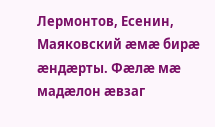Лермонтов, Есенин, Маяковский æмæ бирæ æндæрты. Фæлæ мæ мадæлон æвзаг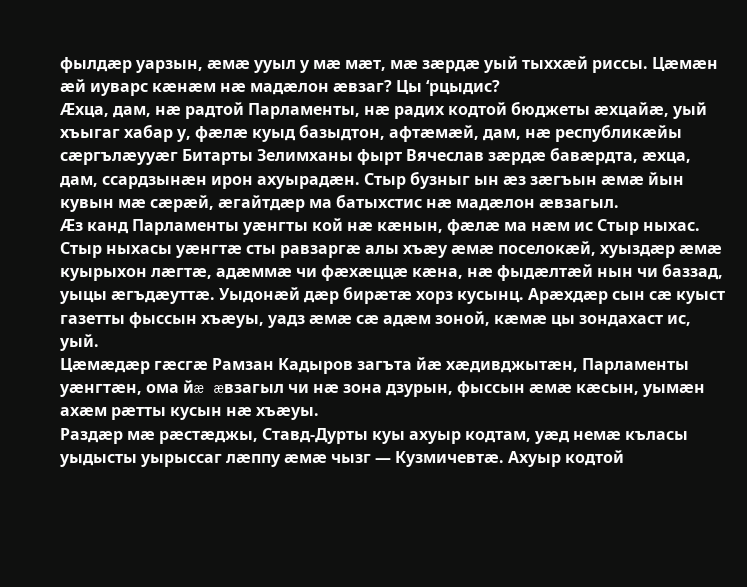фылдæр уарзын, æмæ ууыл у мæ мæт, мæ зæрдæ уый тыххæй риссы. Цæмæн æй иуварс кæнæм нæ мадæлон æвзаг? Цы ‘рцыдис?
Æхца, дам, нæ радтой Парламенты, нæ радих кодтой бюджеты æхцайæ, уый хъыгаг хабар у, фæлæ куыд базыдтон, афтæмæй, дам, нæ республикæйы сæргълæууæг Битарты Зелимханы фырт Вячеслав зæрдæ бавæрдта, æхца, дам, ссардзынæн ирон ахуырадæн. Стыр бузныг ын æз зæгъын æмæ йын кувын мæ сæрæй, æгайтдæр ма батыхстис нæ мадæлон æвзагыл.
Æз канд Парламенты уæнгты кой нæ кæнын, фæлæ ма нæм ис Стыр ныхас. Стыр ныхасы уæнгтæ сты равзаргæ алы хъæу æмæ поселокæй, хуыздæр æмæ куырыхон лæгтæ, адæммæ чи фæхæццæ кæна, нæ фыдæлтæй нын чи баззад, уыцы æгъдæуттæ. Уыдонæй дæр бирæтæ хорз кусынц. Арæхдæр сын сæ куыст газетты фыссын хъæуы, уадз æмæ сæ адæм зоной, кæмæ цы зондахаст ис, уый.
Цæмæдæр гæсгæ Рамзан Кадыров загъта йæ хæдивджытæн, Парламенты уæнгтæн, ома йæ æвзагыл чи нæ зона дзурын, фыссын æмæ кæсын, уымæн ахæм рæтты кусын нæ хъæуы.
Раздæр мæ рæстæджы, Ставд-Дурты куы ахуыр кодтам, уæд немæ къласы уыдысты уырыссаг лæппу æмæ чызг — Кузмичевтæ. Ахуыр кодтой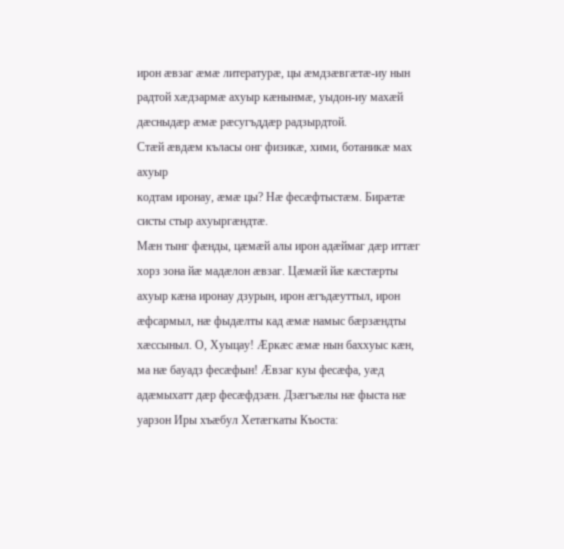ирон æвзаг æмæ литературæ, цы æмдзæвгæтæ-иу нын радтой хæдзармæ ахуыр кæнынмæ, уыдон-иу махæй дæсныдæр æмæ рæсугъддæр радзырдтой.
Стæй æвдæм къласы онг физикæ, хими, ботаникæ мах ахуыр
кодтам иронау, æмæ цы? Нæ фесæфтыстæм. Бирæтæ систы стыр ахуыргæндтæ.
Мæн тынг фæнды, цæмæй алы ирон адæймаг дæр иттæг хорз зона йæ мадæлон æвзаг. Цæмæй йæ кæстæрты ахуыр кæна иронау дзурын, ирон æгъдæуттыл, ирон æфсармыл, нæ фыдæлты кад æмæ намыс бæрзæндты хæссыныл. О, Хуыцау! Æркæс æмæ нын баххуыс кæн, ма нæ бауадз фесæфын! Æвзаг куы фесæфа, уæд адæмыхатт дæр фесæфдзæн. Дзæгъæлы нæ фыста нæ уарзон Иры хъæбул Хетæгкаты Къоста: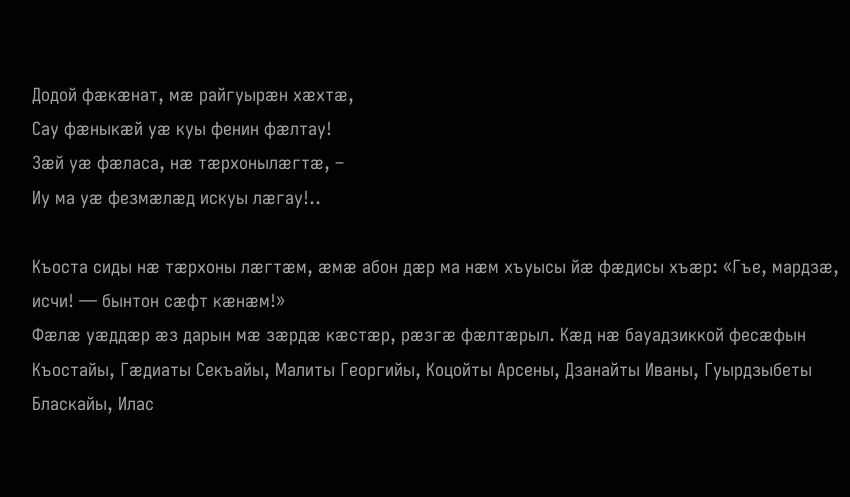Додой фæкæнат, мæ райгуырæн хæхтæ,
Сау фæныкæй уæ куы фенин фæлтау!
Зæй уæ фæласа, нæ тæрхонылæгтæ, –
Иу ма уæ фезмæлæд искуы лæгау!..

Къоста сиды нæ тæрхоны лæгтæм, æмæ абон дæр ма нæм хъуысы йæ фæдисы хъæр: «Гъе, мардзæ, исчи! — бынтон сæфт кæнæм!»
Фæлæ уæддæр æз дарын мæ зæрдæ кæстæр, рæзгæ фæлтæрыл. Кæд нæ бауадзиккой фесæфын Къостайы, Гæдиаты Секъайы, Малиты Георгийы, Коцойты Арсены, Дзанайты Иваны, Гуырдзыбеты Бласкайы, Илас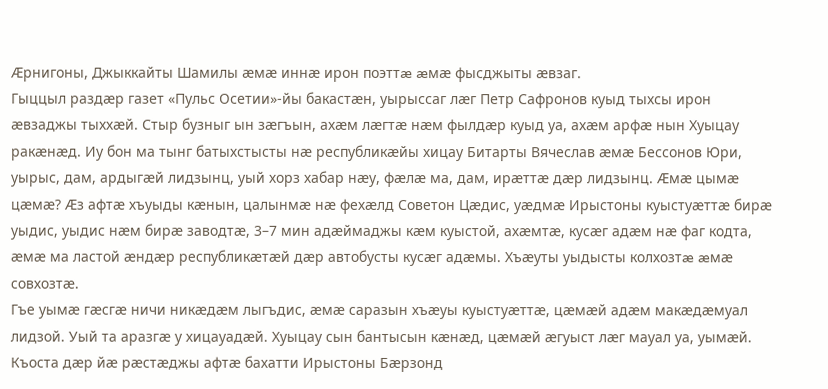Æрнигоны, Джыккайты Шамилы æмæ иннæ ирон поэттæ æмæ фысджыты æвзаг.
Гыццыл раздæр газет «Пульс Осетии»-йы бакастæн, уырыссаг лæг Петр Сафронов куыд тыхсы ирон æвзаджы тыххæй. Стыр бузныг ын зæгъын, ахæм лæгтæ нæм фылдæр куыд уа, ахæм арфæ нын Хуыцау ракæнæд. Иу бон ма тынг батыхстысты нæ республикæйы хицау Битарты Вячеслав æмæ Бессонов Юри, уырыс, дам, ардыгæй лидзынц, уый хорз хабар нæу, фæлæ ма, дам, ирæттæ дæр лидзынц. Æмæ цымæ цæмæ? Æз афтæ хъуыды кæнын, цалынмæ нæ фехæлд Советон Цæдис, уæдмæ Ирыстоны куыстуæттæ бирæ уыдис, уыдис нæм бирæ заводтæ, 3–7 мин адæймаджы кæм куыстой, ахæмтæ, кусæг адæм нæ фаг кодта, æмæ ма ластой æндæр республикæтæй дæр автобусты кусæг адæмы. Хъæуты уыдысты колхозтæ æмæ совхозтæ.
Гъе уымæ гæсгæ ничи никæдæм лыгъдис, æмæ саразын хъæуы куыстуæттæ, цæмæй адæм макæдæмуал лидзой. Уый та аразгæ у хицауадæй. Хуыцау сын бантысын кæнæд, цæмæй æгуыст лæг мауал уа, уымæй. Къоста дæр йæ рæстæджы афтæ бахатти Ирыстоны Бæрзонд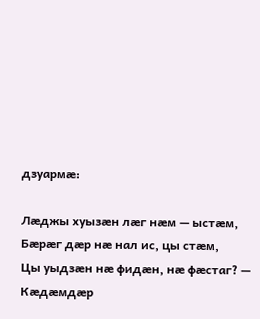дзуармæ:

Лæджы хуызæн лæг нæм — ыстæм,
Бæрæг дæр нæ нал ис, цы стæм,
Цы уыдзæн нæ фидæн, нæ фæстаг? —
Кæдæмдæр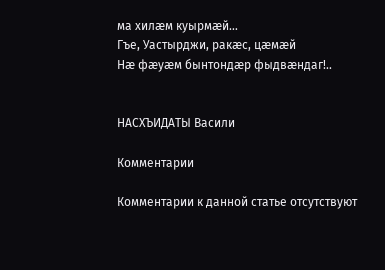ма хилæм куырмæй…
Гъе, Уастырджи, ракæс, цæмæй
Нæ фæуæм бынтондæр фыдвæндаг!..


НАСХЪИДАТЫ Васили

Комментарии

Комментарии к данной статье отсутствуют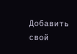Добавить свой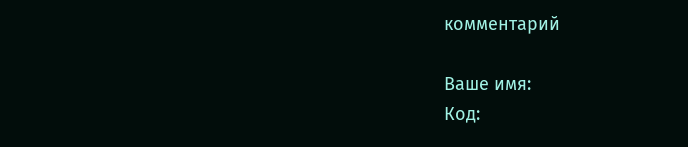комментарий

Ваше имя:
Код: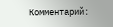Комментарий: